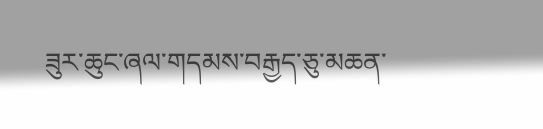ཟུར་ཆུང་ཞལ་གདམས་བརྒྱད་ཅུ་མཆན་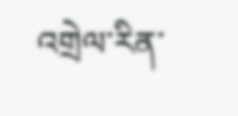འགྲེལ་རིན་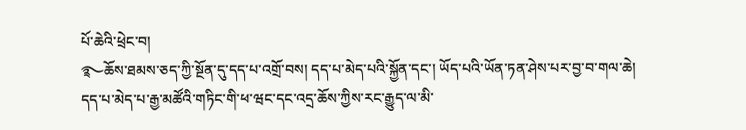པོ་ཆེའི་ཕྲེང་བ།
࿐ཆོས་ཐམས་ཅད་ཀྱི་སྔོན་དུ་དད་པ་འགྲོ་བས། དད་པ་མེད་པའི་སྐྱོན་དང་། ཡོད་པའི་ཡོན་ཏན་ཤེས་པར་བྱ་བ་གལ་ཆེ།
དད་པ་མེད་པ་རྒྱ་མཚོའི་གཏིང་གི་ཕ་ཝང་དང་འདྲ་ཆོས་ཀྱིས་རང་རྒྱུད་ལ་མི་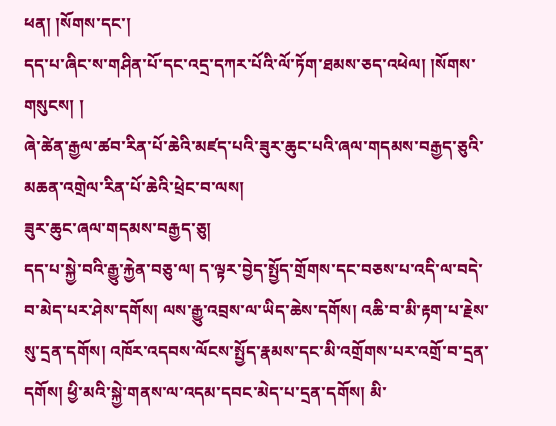ཕན། །སོགས་དང་།
དད་པ་ཞིང་ས་གཤིན་པོ་དང་འདྲ་དཀར་པོའི་ལོ་ཏོག་ཐམས་ཅད་འཕེལ། །སོགས་གསུངས། །
ཞེ་ཚེན་རྒྱལ་ཚབ་རིན་པོ་ཆེའི་མཛད་པའི་ཟུར་ཆུང་པའི་ཞལ་གདམས་བརྒྱད་ཅུའི་མཆན་འགྲེལ་རིན་པོ་ཆེའི་ཕྲེང་བ་ལས།
ཟུར་ཆུང་ཞལ་གདམས་བརྒྱད་ཅུ།
དད་པ་སྐྱེ་བའི་རྒྱུ་རྐྱེན་བཅུ་ལ། ད་ལྟར་བྱེད་སྤྱོད་གྲོགས་དང་བཅས་པ་འདི་ལ་བདེ་བ་མེད་པར་ཤེས་དགོས། ལས་རྒྱུ་འབྲས་ལ་ཡིད་ཆེས་དགོས། འཆི་བ་མི་རྟག་པ་རྗེས་སུ་དྲན་དགོས། འཁོར་འདབས་ལོངས་སྤྱོད་རྣམས་དང་མི་འགྲོགས་པར་འགྲོ་བ་དྲན་དགོས། ཕྱི་མའི་སྐྱེ་གནས་ལ་འདམ་དབང་མེད་པ་དྲན་དགོས། མི་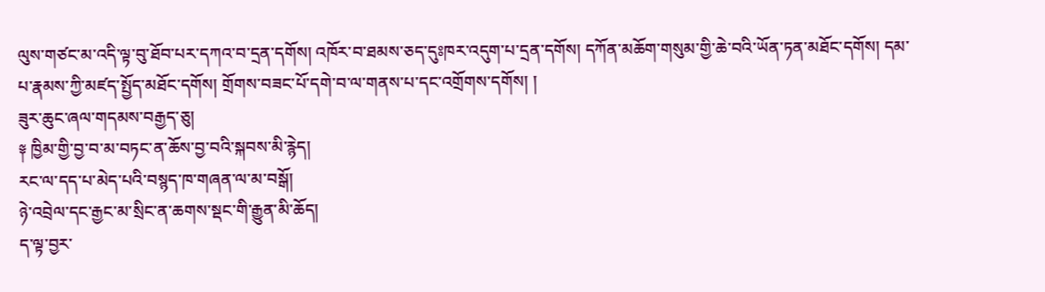ལུས་གཙང་མ་འདི་ལྟ་བུ་ཐོབ་པར་དཀའ་བ་དྲན་དགོས། འཁོར་བ་ཐམས་ཅད་དུཿཁར་འདུག་པ་དྲན་དགོས། དཀོན་མཆོག་གསུམ་གྱི་ཆེ་བའི་ཡོན་ཏན་མཐོང་དགོས། དམ་པ་རྣམས་ཀྱི་མཛད་སྤྱོད་མཐོང་དགོས། གྲོགས་བཟང་པོ་དགེ་བ་ལ་གནས་པ་དང་འགྲོགས་དགོས། །
ཟུར་ཆུང་ཞལ་གདམས་བརྒྱད་ཅུ།
༈ ཁྱིམ་གྱི་བྱ་བ་མ་བཏང་ན་ཆོས་བྱ་བའི་སྐབས་མི་རྙེད།
རང་ལ་དད་པ་མེད་པའི་བསྙད་ཁ་གཞན་ལ་མ་བསྒོ།
ཉེ་འབྲེལ་དང་རྒྱང་མ་སྲིང་ན་ཆགས་སྡང་གི་རྒྱུན་མི་ཆོད།
ད་ལྟ་བྱར་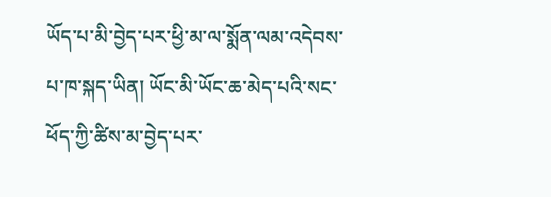ཡོད་པ་མི་བྱེད་པར་ཕྱི་མ་ལ་སྨོན་ལམ་འདེབས་པ་ཁ་སྐད་ཡིན། ཡོང་མི་ཡོང་ཆ་མེད་པའི་སང་ཕོད་ཀྱི་ཚིས་མ་བྱེད་པར་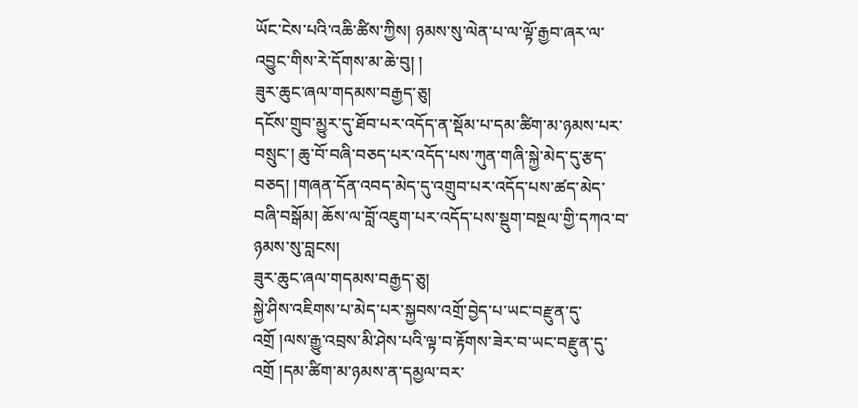ཡོང་ངེས་པའི་འཆི་ཚིས་ཀྱིས། ཉམས་སུ་ལེན་པ་ལ་ལྟོ་རྒྱབ་ཞར་ལ་འབྱུང་གིས་རེ་དོགས་མ་ཆེ་བུ། །
ཟུར་ཆུང་ཞལ་གདམས་བརྒྱད་ཅུ།
དངོས་གྲུབ་མྱུར་དུ་ཐོབ་པར་འདོད་ན་སྡོམ་པ་དམ་ཚིག་མ་ཉམས་པར་བསྲུང་། ཆུ་བོ་བཞི་བཅད་པར་འདོད་པས་ཀུན་གཞི་སྐྱེ་མེད་དུ་རྩད་བཅད། །གཞན་དོན་འབད་མེད་དུ་འགྲུབ་པར་འདོད་པས་ཚད་མེད་བཞི་བསྒོམ། ཆོས་ལ་བློ་འཇུག་པར་འདོད་པས་སྡུག་བསྔལ་གྱི་དཀའ་བ་ཉམས་སུ་བླངས།
ཟུར་ཆུང་ཞལ་གདམས་བརྒྱད་ཅུ།
སྐྱེ་ཤིས་འཇིགས་པ་མེད་པར་སྐྱབས་འགྲོ་བྱེད་པ་ཡང་བརྫུན་དུ་འགྲོ །ལས་རྒྱུ་འབྲས་མི་ཤེས་པའི་ལྟ་བ་རྟོགས་ཟེར་བ་ཡང་བརྫུན་དུ་འགྲོ །དམ་ཚིག་མ་ཉམས་ན་དམྱལ་བར་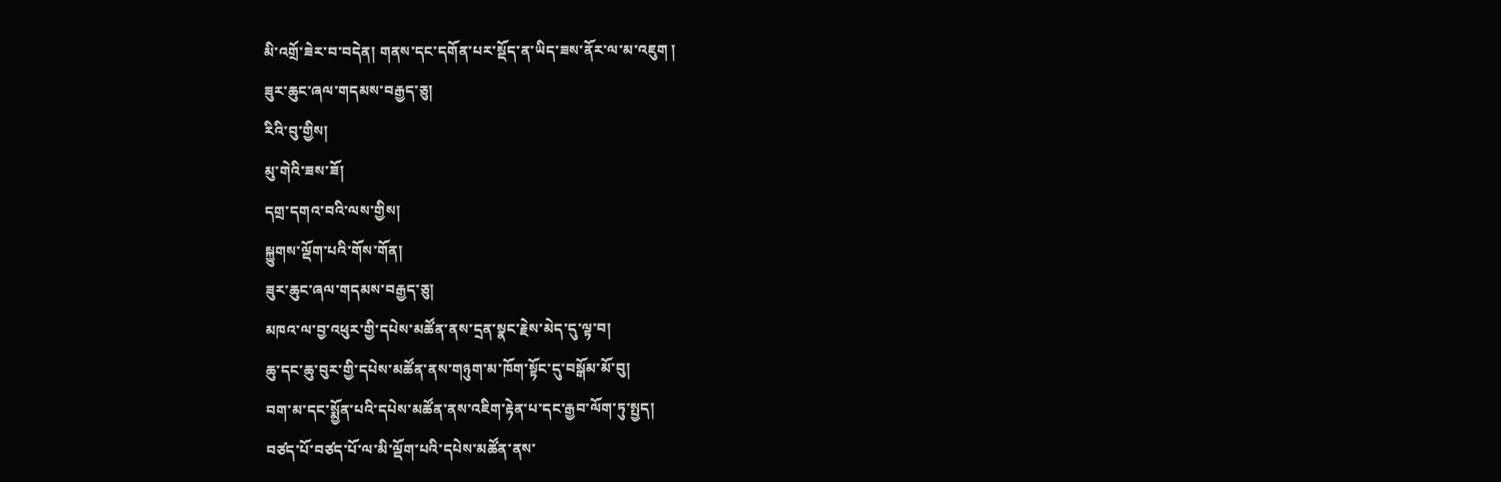མི་འགྲོ་ཟེར་བ་བདེན། གནས་དང་དགོན་པར་སྡོད་ན་ཡིད་ཟས་ནོར་ལ་མ་འཇུག །
ཟུར་ཆུང་ཞལ་གདམས་བརྒྱད་ཅུ།
རིའི་བུ་གྱིས།
མུ་གེའི་ཟས་ཟོ།
དགྲ་དགའ་བའི་ལས་གྱིས།
སྐྱུགས་ལྡོག་པའི་གོས་གོན།
ཟུར་ཆུང་ཞལ་གདམས་བརྒྱད་ཅུ།
མཁའ་ལ་བྱ་འཕུར་གྱི་དཔེས་མཚོན་ནས་དྲན་སྣང་རྗེས་མེད་དུ་ལྟ་བ།
ཆུ་དང་ཆུ་བུར་གྱི་དཔེས་མཚོན་ནས་གཉུག་མ་ཁོག་སྟོང་དུ་བསྒོམ་མོ་བུ།
བག་མ་དང་སྨྱོན་པའི་དཔེས་མཚོན་ནས་འཇིག་རྟེན་པ་དང་རྒྱབ་ལོག་ཏུ་སྤྱད།
བཙད་པོ་བཙད་པོ་ལ་མི་ལྡོག་པའི་དཔེས་མཚོན་ནས་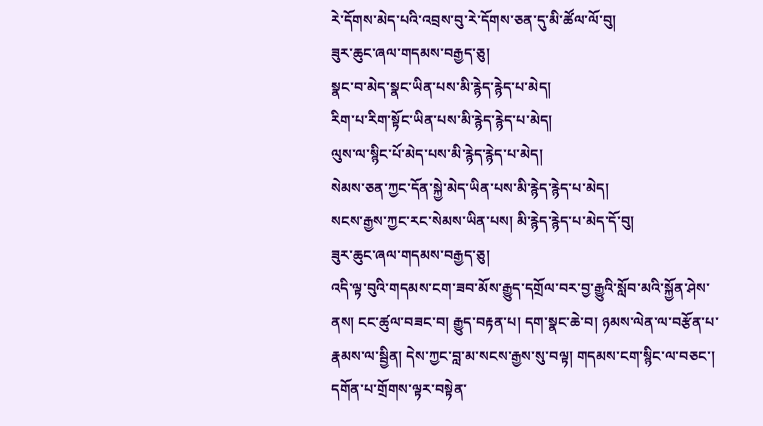རེ་དོགས་མེད་པའི་འབྲས་བུ་རེ་དོགས་ཅན་དུ་མི་ཚོལ་ལོ་བུ།
ཟུར་ཆུང་ཞལ་གདམས་བརྒྱད་ཅུ།
སྣང་བ་མེད་སྣང་ཡིན་པས་མི་རྙེད་རྙེད་པ་མེད།
རིག་པ་རིག་སྟོང་ཡིན་པས་མི་རྙེད་རྙེད་པ་མེད།
ལུས་ལ་སྙིང་པོ་མེད་པས་མི་རྙེད་རྙེད་པ་མེད།
སེམས་ཅན་ཀྱང་དོན་སྐྱེ་མེད་ཡིན་པས་མི་རྙེད་རྙེད་པ་མེད།
སངས་རྒྱས་ཀྱང་རང་སེམས་ཡིན་པས། མི་རྙེད་རྙེད་པ་མེད་དོ་བུ།
ཟུར་ཆུང་ཞལ་གདམས་བརྒྱད་ཅུ།
འདི་ལྟ་བུའི་གདམས་ངག་ཟབ་མོས་རྒྱུད་དགྲོལ་བར་བྱ་རྒྱུའི་སློབ་མའི་སྐྱོན་ཤེས་ནས། ངང་ཚུལ་བཟང་བ། རྒྱུད་བརྟན་པ། དག་སྣང་ཆེ་བ། ཉམས་ལེན་ལ་བརྩོན་པ་རྣམས་ལ་སྦྱིན། དེས་ཀྱང་བླ་མ་སངས་རྒྱས་སུ་བལྟ། གདམས་ངག་སྙིང་ལ་བཅང་། དགོན་པ་གྲོགས་ལྟར་བསྟེན་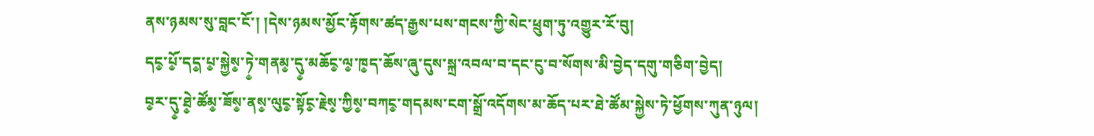ནས་ཉམས་སུ་བླང་ངོ་། །དེས་ཉམས་མྱོང་རྟོགས་ཚད་རྒྱས་པས་གངས་ཀྱི་སེང་ཕྲུག་ཏུ་འགྱུར་རོ་བུ།
དང༵་པོ༵་དད༵་པ༵་སྐྱེས༵་ཏེ༵་གནམ༵་དུ༵་མཆོང༵་ལ༵་ཁ༵ད་ཆོས་ཞུ་དུས་སྐྲ་འབལ་བ་དང་ངུ་བ་སོགས་མི་བྱེད་དགུ་གཅིག་བྱེད།
བ༵ར་དུ༵་ཐེ༵་ཚོམ༵་ཟོས༵་ནས༵་ལུང༵་སྟོང༵་རྗེས༵་ཀྱིས༵་བཀང༵་གདམས་ངག་སྒྲོ་འདོགས་མ་ཆོད་པར་ཐེ་ཚོམ་སྐྱེས་ཏེ་ཕྱོགས་ཀུན་ཉུལ།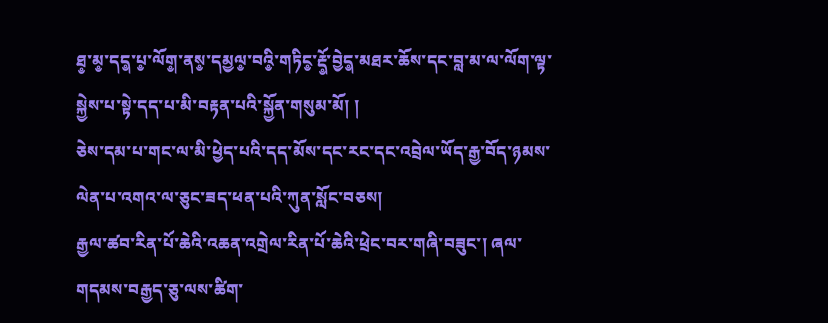ཐ༵་མ༵་དད༵་པ༵་ལོག༵་ནས༵་དམྱལ༵་བའི༵་གཏིང༵་རྡོ༵་བྱེད༵་མཐར་ཆོས་དང་བླ་མ་ལ་ལོག་ལྟ་སྐྱེས་པ་སྟེ་དད་པ་མི་བརྟན་པའི་སྐྱོན་གསུམ་མོ། །
ཅེས་དམ་པ་གང་ལ་མི་ཕྱེད་པའི་དད་མོས་དང་རང་དང་འབྲེལ་ཡོད་རྒྱ་བོད་ཉམས་ལེན་པ་འགའ་ལ་ཅུང་ཟད་ཕན་པའི་ཀུན་སློང་བཅས།
རྒྱལ་ཚབ་རིན་པོ་ཆེའི་འཆན་འགྲེལ་རིན་པོ་ཆེའི་ཕྲེང་བར་གཞི་བཟུང་། ཞལ་གདམས་བརྒྱད་ཅུ་ལས་ཚིག་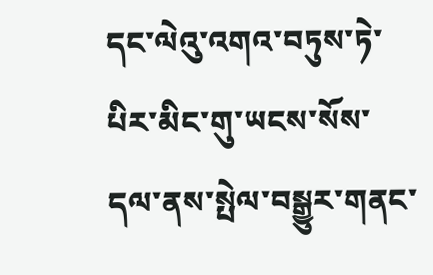དང་ལེའུ་འགའ་བཏུས་ཏེ་པིར་མིང་གུ་ཡངས་སོས་དལ་ནས་སྤེལ་བསྒྱུར་གནང་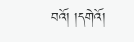བའོ། །དགེའོ།